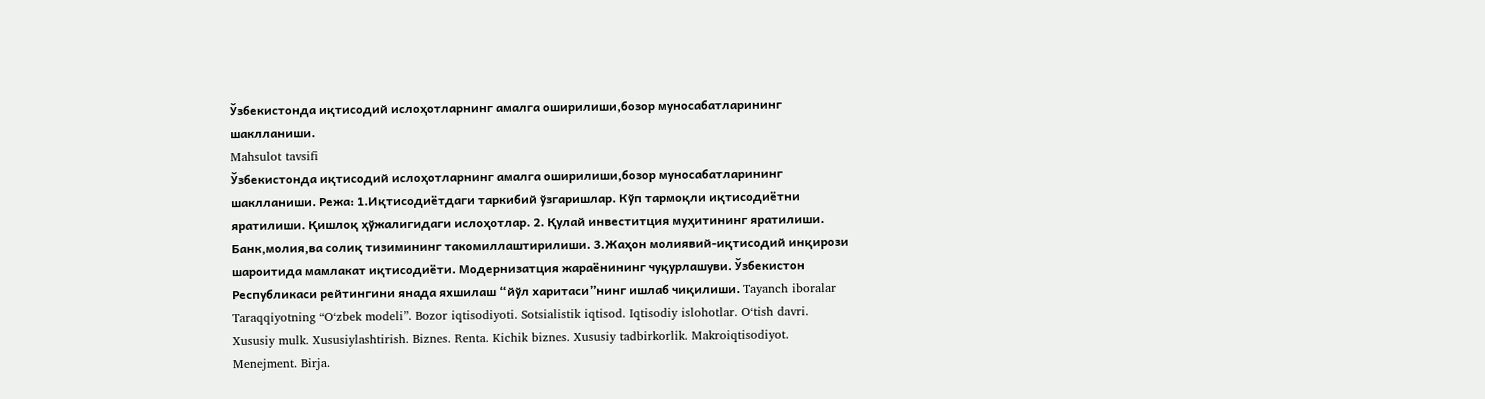Ўзбекистонда иқтисодий ислоҳотларнинг амалга оширилиши,бозор муносабатларининг шаклланиши.
Mahsulot tavsifi
Ўзбекистонда иқтисодий ислоҳотларнинг амалга оширилиши,бозор муносабатларининг шаклланиши. Режа: 1.Иқтисодиётдаги таркибий ўзгаришлар. Кўп тармоқли иқтисодиётни яратилиши. Қишлоқ ҳўжалигидаги ислоҳотлар. 2. Қулай инвеститция муҳитининг яратилиши. Банк,молия,ва солиқ тизимининг такомиллаштирилиши. 3.Жаҳон молиявий-иқтисодий инқирози шароитида мамлакат иқтисодиёти. Модернизатция жараёнининг чуқурлашуви. Ўзбекистон Республикаси рейтингини янада яхшилаш “йўл харитаси”нинг ишлаб чиқилиши. Tayanch iboralar Taraqqiyotning “Oʻzbek modeli”. Bozor iqtisodiyoti. Sotsialistik iqtisod. Iqtisodiy islohotlar. Oʻtish davri. Xususiy mulk. Xususiylashtirish. Biznes. Renta. Kichik biznes. Xususiy tadbirkorlik. Makroiqtisodiyot. Menejment. Birja.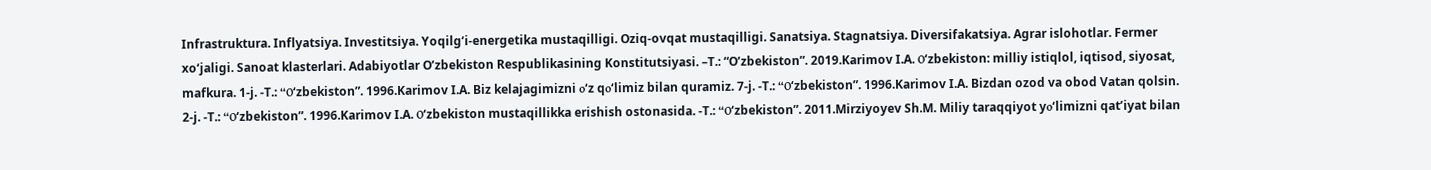Infrastruktura. Inflyatsiya. Investitsiya. Yoqilgʻi-energetika mustaqilligi. Oziq-ovqat mustaqilligi. Sanatsiya. Stagnatsiya. Diversifakatsiya. Agrar islohotlar. Fermer xoʻjaligi. Sanoat klasterlari. Adabiyotlar O’zbekiston Respublikasining Konstitutsiyasi. –T.: “O’zbekiston”. 2019.Karimov I.A. О‘zbekiston: milliy istiqlol, iqtisod, siyosat, mafkura. 1-j. -T.: “О‘zbekiston”. 1996.Karimov I.A. Biz kelajagimizni о‘z qо‘limiz bilan quramiz. 7-j. -T.: “О‘zbekiston”. 1996.Karimov I.A. Bizdan ozod va obod Vatan qolsin. 2-j. -T.: “О‘zbekiston”. 1996.Karimov I.A. О‘zbekiston mustaqillikka erishish ostonasida. -T.: “О‘zbekiston”. 2011.Mirziyoyev Sh.M. Miliy taraqqiyot yо‘limizni qat’iyat bilan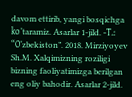davom ettirib, yangi bosqichga kо‘taramiz. Asarlar 1-jild. -Т.: “О‘zbekiston”. 2018. Mirziyoyev Sh.M. Xalqimizning roziligi bizning faoliyatimizga berilgan eng oliy bahodir. Asarlar 2-jild.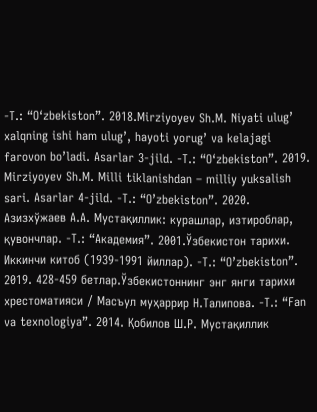-Т.: “О‘zbekiston”. 2018.Mirziyoyev Sh.M. Niyati ulug’ xalqning ishi ham ulug’, hayoti yorug’ va kelajagi farovon bo’ladi. Asarlar 3-jild. -Т.: “О‘zbekiston”. 2019. Mirziyoyev Sh.M. Milli tiklanishdan – milliy yuksalish sari. Asarlar 4-jild. -Т.: “O’zbekiston”. 2020. Азизхўжаев А.А. Мустақиллик: курашлар, изтироблар, қувончлар. -Т.: “Академия”. 2001.Ўзбекистон тарихи. Иккинчи китоб (1939-1991 йиллар). -Т.: “O’zbekiston”. 2019. 428-459 бетлар.Ўзбекистоннинг энг янги тарихи хрестоматияси / Масъул муҳаррир Н.Талипова. -Т.: “Fan va texnologiya”. 2014. Қобилов Ш.Р. Мустақиллик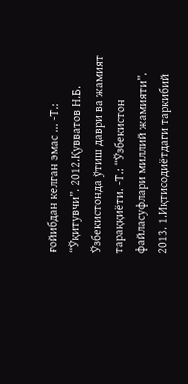ғойибдан келган эмас ... -Т.: “Ўқитувчи”. 2012.Қувватов Н.Б. Ўзбекистонда ўтиш даври ва жамият тараққиёти. -Т.: “Ўзбекистон файласуфлари миллий жамияти”. 2013. 1.Иқтисодиётдаги таркибий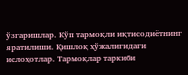ўзгаришлар. Кўп тармоқли иқтисодиётнинг яратилиши. Қишлоқ ҳўжалигидаги ислоҳотлар. Тармоқлар таркиби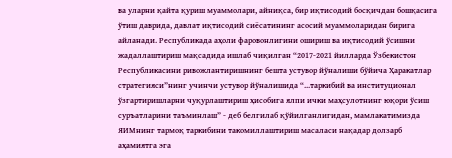ва уларни қайта қуриш муаммолари, айниқса, бир иқтисодий босқичдан бошқасига ўтиш даврида, давлат иқтисодий сиёсатининг асосий муаммоларидан бирига айланади. Республикада аҳоли фаровонлигини ошириш ва иқтисодий ўсишни жадаллаштириш мақсадида ишлаб чиқилган “2017-2021 йилларда Ўзбекистон Республикасини ривожлантиришнинг бешта устувор йўналиши бўйича Ҳаракатлар стратегияси”нинг учинчи устувор йўналишида “...таркибий ва институционал ўзгартиришларни чуқурлаштириш ҳисобига ялпи ички маҳсулотнинг юқори ўсиш суръатларини таъминлаш” - деб белгилаб қўйилганлигидан, мамлакатимизда ЯИМнинг тармоқ таркибини такомиллаштириш масаласи нақадар долзарб аҳамиятга эга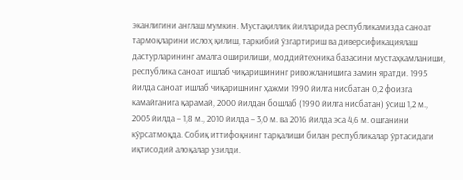эканлигини англаш мумкин. Мустақиллик йилларида республикамизда саноат тармоқларини ислоҳ қилиш, таркибий ўзгартириш ва диверсификациялаш дастурларининг амалга оширилиши, моддийтехника базасини мустаҳкамланиши, республика саноат ишлаб чиқаришининг ривожланишига замин яратди. 1995 йилда саноат ишлаб чиқаришнинг ҳажми 1990 йилга нисбатан 0,2 фоизга камайганига қарамай, 2000 йилдан бошлаб (1990 йилга нисбатан) ўсиш 1,2 м., 2005 йилда – 1,8 м., 2010 йилда – 3,0 м. ва 2016 йилда эса 4,6 м. ошганини кўрсатмоқда. Собиқ иттифоқнинг тарқалиши билан республикалар ўртасидаги иқтисодий алоқалар узилди.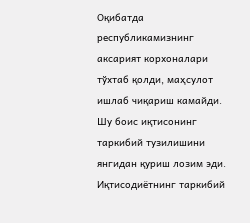Оқибатда республикамизнинг аксарият корхоналари тўхтаб қолди, маҳсулот ишлаб чиқариш камайди. Шу боис иқтисонинг таркибий тузилишини янгидан қуриш лозим эди. Иқтисодиётнинг таркибий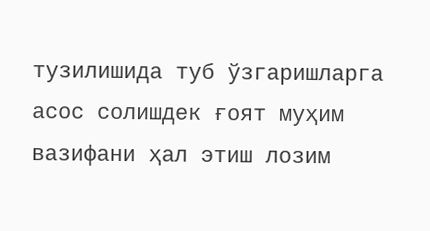тузилишида туб ўзгаришларга асос солишдек ғоят муҳим вазифани ҳал этиш лозим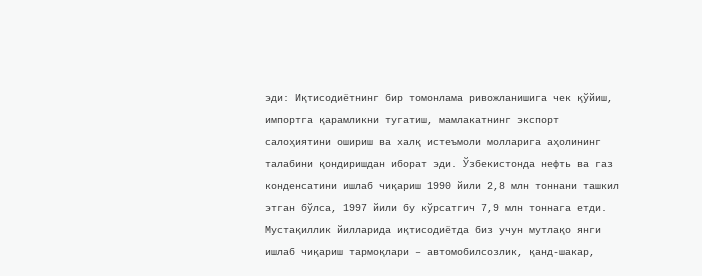эди: Иқтисодиётнинг бир томонлама ривожланишига чек қўйиш, импортга қарамликни тугатиш, мамлакатнинг экспорт салоҳиятини ошириш ва халқ истеъмоли молларига аҳолининг талабини қондиришдан иборат эди. Ўзбекистонда нефть ва газ конденсатини ишлаб чиқариш 1990 йили 2,8 млн тоннани ташкил этган бўлса, 1997 йили бу кўрсатгич 7,9 млн тоннага етди. Мустақиллик йилларида иқтисодиётда биз учун мутлақо янги ишлаб чиқариш тармоқлари – автомобилсозлик, қанд-шакар,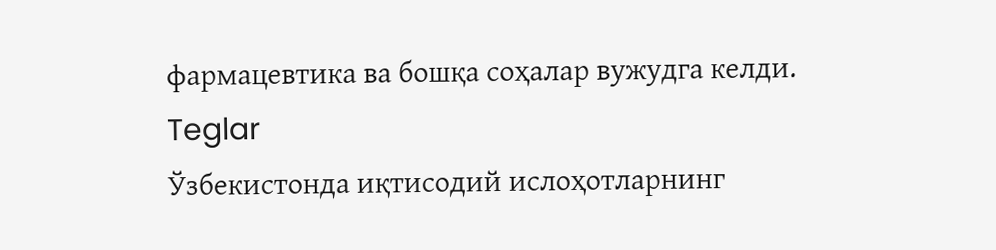фармацевтика ва бошқа соҳалар вужудга келди.
Teglar
Ўзбекистонда иқтисодий ислоҳотларнинг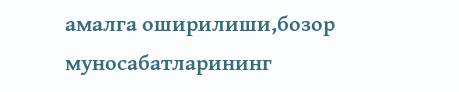амалга оширилиши,бозор муносабатларининг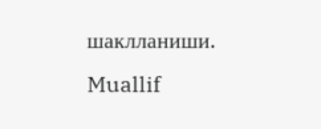шаклланиши.
Muallif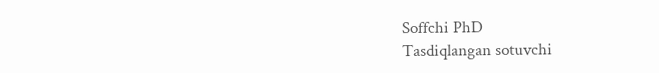Soffchi PhD
Tasdiqlangan sotuvchi